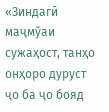«Зиндагӣ маҷмўаи сужаҳост, танҳо онҳоро дуруст ҷо ба ҷо бояд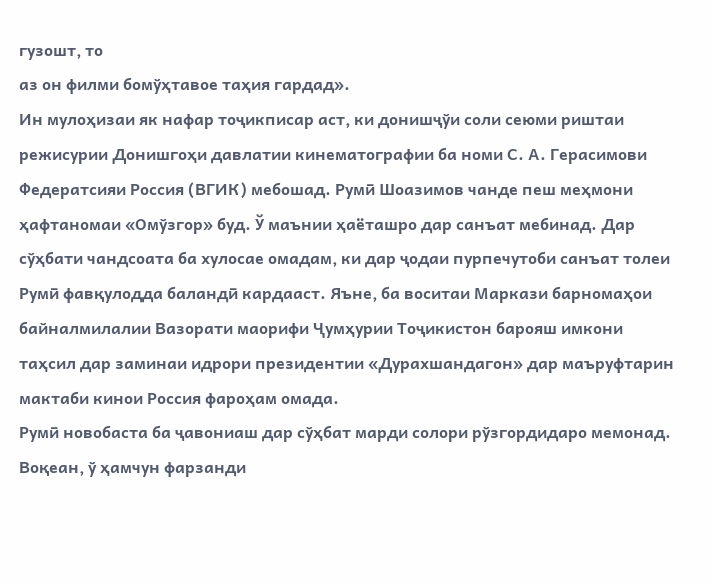гузошт, то
аз он филми бомўҳтавое таҳия гардад».
Ин мулоҳизаи як нафар тоҷикписар аст, ки донишҷўи соли сеюми риштаи режисурии Донишгоҳи давлатии кинематографии ба номи С. А. Герасимови Федератсияи Россия (ВГИК) мебошад. Румӣ Шоазимов чанде пеш меҳмони ҳафтаномаи «Омўзгор» буд. Ў маънии ҳаёташро дар санъат мебинад. Дар сўҳбати чандсоата ба хулосае омадам, ки дар ҷодаи пурпечутоби санъат толеи Румӣ фавқулодда баландӣ кардааст. Яъне, ба воситаи Маркази барномаҳои байналмилалии Вазорати маорифи Ҷумҳурии Тоҷикистон барояш имкони таҳсил дар заминаи идрори президентии «Дурахшандагон» дар маъруфтарин мактаби кинои Россия фароҳам омада.
Румӣ новобаста ба ҷавониаш дар сўҳбат марди солори рўзгордидаро мемонад. Воқеан, ў ҳамчун фарзанди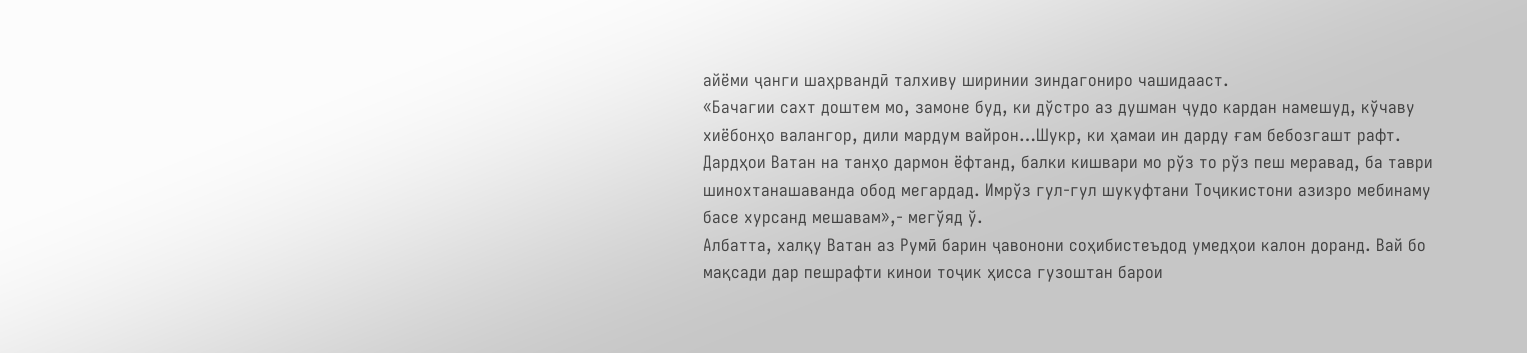айёми ҷанги шаҳрвандӣ талхиву ширинии зиндагониро чашидааст.
«Бачагии сахт доштем мо, замоне буд, ки дўстро аз душман ҷудо кардан намешуд, кўчаву хиёбонҳо валангор, дили мардум вайрон…Шукр, ки ҳамаи ин дарду ғам бебозгашт рафт. Дардҳои Ватан на танҳо дармон ёфтанд, балки кишвари мо рўз то рўз пеш меравад, ба таври шинохтанашаванда обод мегардад. Имрўз гул-гул шукуфтани Тоҷикистони азизро мебинаму басе хурсанд мешавам»,- мегўяд ў.
Албатта, халқу Ватан аз Румӣ барин ҷавонони соҳибистеъдод умедҳои калон доранд. Вай бо мақсади дар пешрафти кинои тоҷик ҳисса гузоштан барои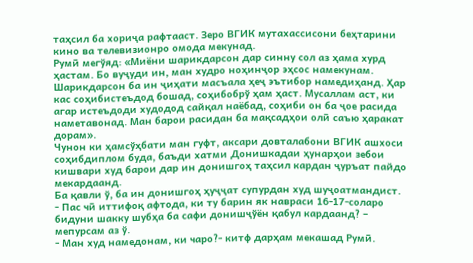таҳсил ба хориҷа рафтааст. Зеро ВГИК мутахассисони беҳтарини кино ва телевизионро омода мекунад.
Румӣ мегўяд: «Миёни шарикдарсон дар синну сол аз ҳама хурд ҳастам. Бо вуҷуди ин, ман худро ноҳинҷор эҳсос намекунам. Шарикдарсон ба ин ҷиҳати масъала ҳеҷ эътибор намедиҳанд. Ҳар кас соҳибистеъдод бошад, соҳибобрў ҳам ҳаст. Мусаллам аст, ки агар истеъдоди худодод сайқал наёбад, соҳиби он ба ҷое расида наметавонад. Ман барои расидан ба мақсадҳои олӣ саъю ҳаракат дорам».
Чунон ки ҳамсўҳбати ман гуфт, аксари довталабони ВГИК ашхоси соҳибдиплом буда, баъди хатми Донишкадаи ҳунарҳои зебои кишвари худ барои дар ин донишгоҳ таҳсил кардан ҷуръат пайдо мекардаанд.
Ба қавли ў, ба ин донишгоҳ ҳуҷҷат супурдан худ шуҷоатмандист.
- Пас чӣ иттифоқ афтода, ки ту барин як навраси 16-17-соларо бидуни шакку шубҳа ба сафи донишҷўён қабул кардаанд? – мепурсам аз ў.
- Ман худ намедонам, ки чаро?- китф дарҳам мекашад Румӣ.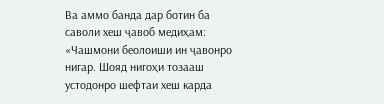Ва аммо банда дар ботин ба саволи хеш ҷавоб медиҳам: «Чашмони беолоиши ин ҷавонро нигар. Шояд нигоҳи тозааш устодонро шефтаи хеш карда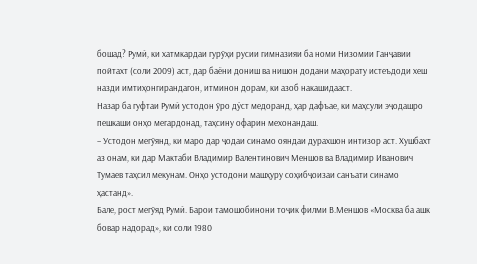бошад? Румӣ, ки хатмкардаи гурўҳи русии гимназияи ба номи Низомии Ганҷавии пойтахт (соли 2009) аст, дар баёни дониш ва нишон додани маҳорату истеъдоди хеш назди имтиҳонгирандагон, итминон дорам, ки азоб накашидааст.
Назар ба гуфтаи Румӣ устодон ўро дӯст медоранд, ҳар дафъае, ки маҳсули эҷодашро пешкаши онҳо мегардонад, таҳсину офарин мехонандаш.
– Устодон мегўянд, ки маро дар ҷодаи синамо ояндаи дурахшон интизор аст. Хушбахт аз онам, ки дар Мактаби Владимир Валентинович Меншов ва Владимир Иванович Тумаев таҳсил мекунам. Онҳо устодони машҳуру соҳибҷоизаи санъати синамо ҳастанд».
Бале, рост мегўяд Румӣ. Барои тамошобинони тоҷик филми В.Меншов «Москва ба ашк бовар надорад», ки соли 1980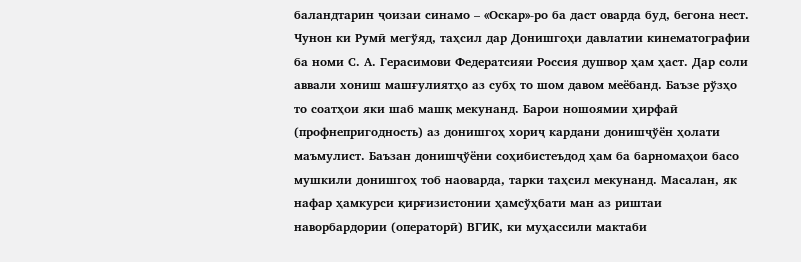баландтарин ҷоизаи синамо – «Оскар»-ро ба даст оварда буд, бегона нест.
Чунон ки Румӣ мегўяд, таҳсил дар Донишгоҳи давлатии кинематографии ба номи С. А. Герасимови Федератсияи Россия душвор ҳам ҳаст. Дар соли аввали хониш машғулиятҳо аз субҳ то шом давом меёбанд. Баъзе рўзҳо то соатҳои яки шаб машқ мекунанд. Барои ношоямии ҳирфаӣ (профнепригодность) аз донишгоҳ хориҷ кардани донишҷўён ҳолати маъмулист. Баъзан донишҷўёни соҳибистеъдод ҳам ба барномаҳои басо мушкили донишгоҳ тоб наоварда, тарки таҳсил мекунанд. Масалан, як нафар ҳамкурси қирғизистонии ҳамсўҳбати ман аз риштаи наворбардории (операторӣ) ВГИК, ки муҳассили мактаби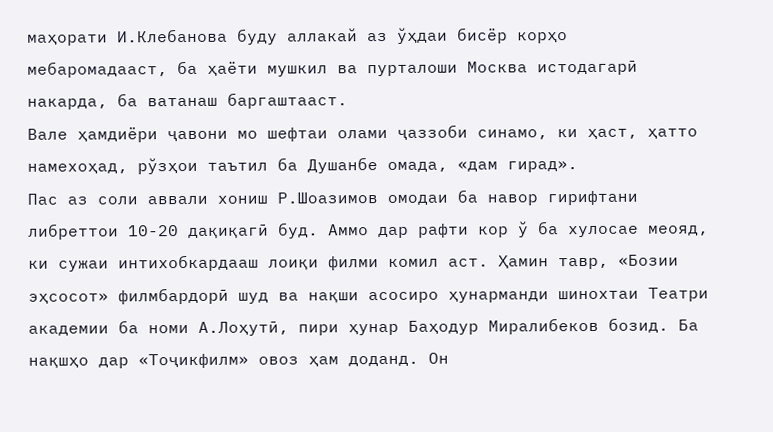маҳорати И.Клебанова буду аллакай аз ўҳдаи бисёр корҳо мебаромадааст, ба ҳаёти мушкил ва пурталоши Москва истодагарӣ накарда, ба ватанаш баргаштааст.
Вале ҳамдиёри ҷавони мо шефтаи олами ҷаззоби синамо, ки ҳаст, ҳатто намехоҳад, рўзҳои таътил ба Душанбе омада, «дам гирад».
Пас аз соли аввали хониш Р.Шоазимов омодаи ба навор гирифтани либреттои 10-20 дақиқагӣ буд. Аммо дар рафти кор ў ба хулосае меояд, ки сужаи интихобкардааш лоиқи филми комил аст. Ҳамин тавр, «Бозии эҳсосот» филмбардорӣ шуд ва нақши асосиро ҳунарманди шинохтаи Театри академии ба номи А.Лоҳутӣ, пири ҳунар Баҳодур Миралибеков бозид. Ба нақшҳо дар «Тоҷикфилм» овоз ҳам доданд. Он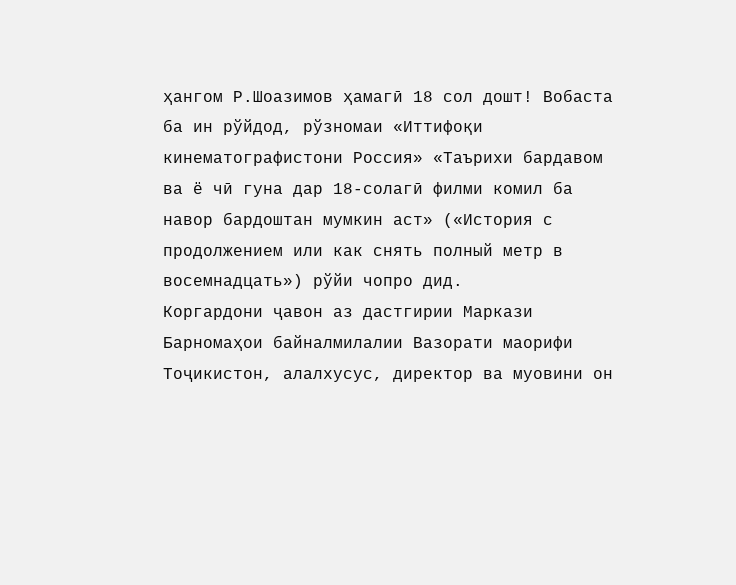ҳангом Р.Шоазимов ҳамагӣ 18 сол дошт! Вобаста ба ин рўйдод, рўзномаи «Иттифоқи кинематографистони Россия» «Таърихи бардавом ва ё чӣ гуна дар 18-солагӣ филми комил ба навор бардоштан мумкин аст» («История с продолжением или как снять полный метр в восемнадцать») рўйи чопро дид.
Коргардони ҷавон аз дастгирии Маркази Барномаҳои байналмилалии Вазорати маорифи Тоҷикистон, алалхусус, директор ва муовини он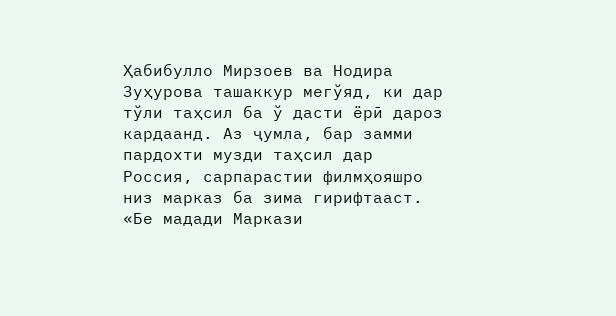Ҳабибулло Мирзоев ва Нодира Зуҳурова ташаккур мегўяд, ки дар тўли таҳсил ба ў дасти ёрӣ дароз кардаанд. Аз ҷумла, бар замми пардохти музди таҳсил дар Россия, сарпарастии филмҳояшро низ марказ ба зима гирифтааст.
«Бе мадади Маркази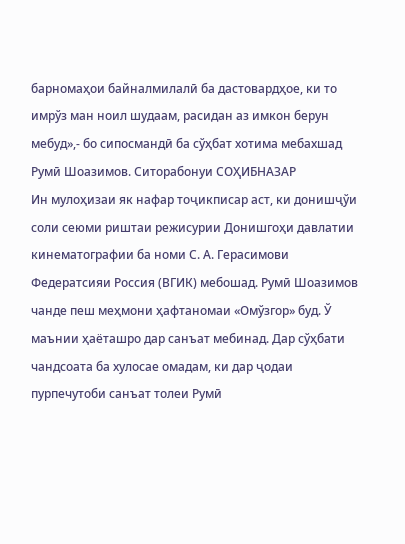барномаҳои байналмилалӣ ба дастовардҳое, ки то имрўз ман ноил шудаам, расидан аз имкон берун мебуд»,- бо сипосмандӣ ба сўҳбат хотима мебахшад Румӣ Шоазимов. Ситорабонуи СОҲИБНАЗАР
Ин мулоҳизаи як нафар тоҷикписар аст, ки донишҷўи соли сеюми риштаи режисурии Донишгоҳи давлатии кинематографии ба номи С. А. Герасимови Федератсияи Россия (ВГИК) мебошад. Румӣ Шоазимов чанде пеш меҳмони ҳафтаномаи «Омўзгор» буд. Ў маънии ҳаёташро дар санъат мебинад. Дар сўҳбати чандсоата ба хулосае омадам, ки дар ҷодаи пурпечутоби санъат толеи Румӣ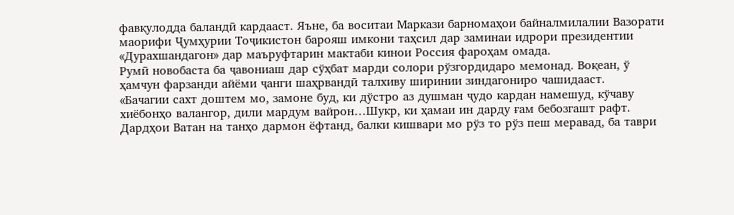фавқулодда баландӣ кардааст. Яъне, ба воситаи Маркази барномаҳои байналмилалии Вазорати маорифи Ҷумҳурии Тоҷикистон барояш имкони таҳсил дар заминаи идрори президентии «Дурахшандагон» дар маъруфтарин мактаби кинои Россия фароҳам омада.
Румӣ новобаста ба ҷавониаш дар сўҳбат марди солори рўзгордидаро мемонад. Воқеан, ў ҳамчун фарзанди айёми ҷанги шаҳрвандӣ талхиву ширинии зиндагониро чашидааст.
«Бачагии сахт доштем мо, замоне буд, ки дўстро аз душман ҷудо кардан намешуд, кўчаву хиёбонҳо валангор, дили мардум вайрон…Шукр, ки ҳамаи ин дарду ғам бебозгашт рафт. Дардҳои Ватан на танҳо дармон ёфтанд, балки кишвари мо рўз то рўз пеш меравад, ба таври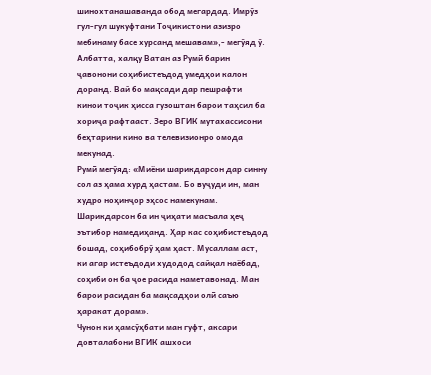шинохтанашаванда обод мегардад. Имрўз гул-гул шукуфтани Тоҷикистони азизро мебинаму басе хурсанд мешавам»,- мегўяд ў.
Албатта, халқу Ватан аз Румӣ барин ҷавонони соҳибистеъдод умедҳои калон доранд. Вай бо мақсади дар пешрафти кинои тоҷик ҳисса гузоштан барои таҳсил ба хориҷа рафтааст. Зеро ВГИК мутахассисони беҳтарини кино ва телевизионро омода мекунад.
Румӣ мегўяд: «Миёни шарикдарсон дар синну сол аз ҳама хурд ҳастам. Бо вуҷуди ин, ман худро ноҳинҷор эҳсос намекунам. Шарикдарсон ба ин ҷиҳати масъала ҳеҷ эътибор намедиҳанд. Ҳар кас соҳибистеъдод бошад, соҳибобрў ҳам ҳаст. Мусаллам аст, ки агар истеъдоди худодод сайқал наёбад, соҳиби он ба ҷое расида наметавонад. Ман барои расидан ба мақсадҳои олӣ саъю ҳаракат дорам».
Чунон ки ҳамсўҳбати ман гуфт, аксари довталабони ВГИК ашхоси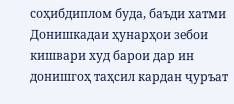соҳибдиплом буда, баъди хатми Донишкадаи ҳунарҳои зебои кишвари худ барои дар ин донишгоҳ таҳсил кардан ҷуръат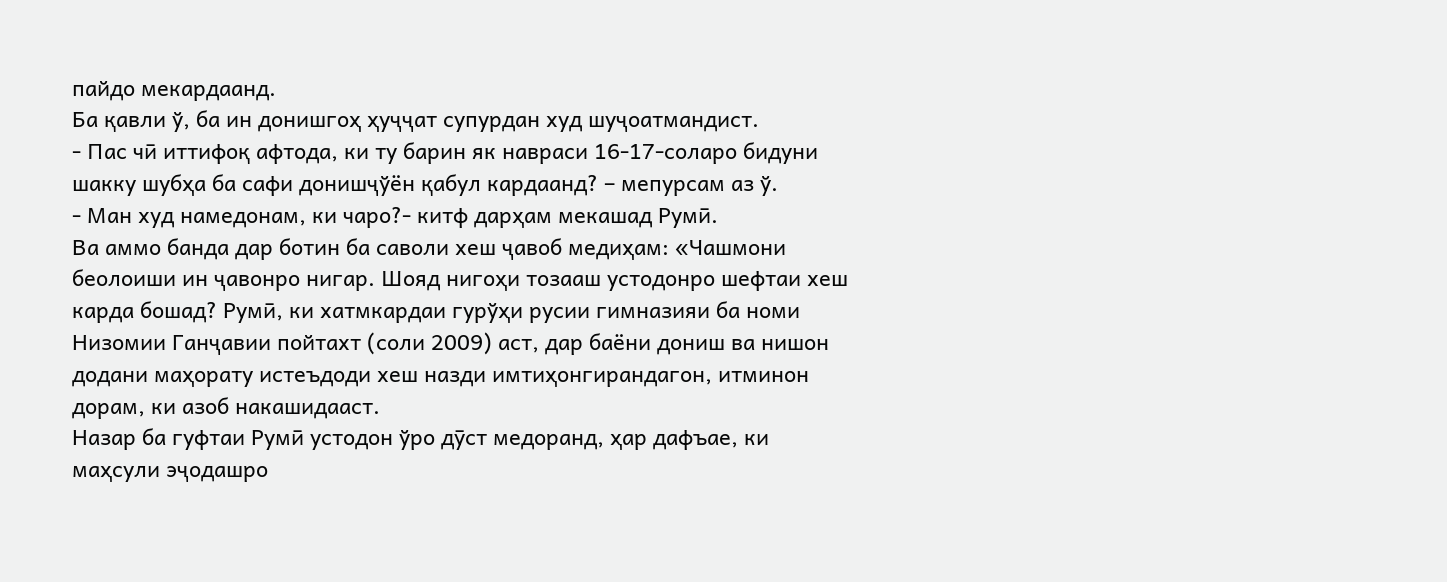пайдо мекардаанд.
Ба қавли ў, ба ин донишгоҳ ҳуҷҷат супурдан худ шуҷоатмандист.
- Пас чӣ иттифоқ афтода, ки ту барин як навраси 16-17-соларо бидуни шакку шубҳа ба сафи донишҷўён қабул кардаанд? – мепурсам аз ў.
- Ман худ намедонам, ки чаро?- китф дарҳам мекашад Румӣ.
Ва аммо банда дар ботин ба саволи хеш ҷавоб медиҳам: «Чашмони беолоиши ин ҷавонро нигар. Шояд нигоҳи тозааш устодонро шефтаи хеш карда бошад? Румӣ, ки хатмкардаи гурўҳи русии гимназияи ба номи Низомии Ганҷавии пойтахт (соли 2009) аст, дар баёни дониш ва нишон додани маҳорату истеъдоди хеш назди имтиҳонгирандагон, итминон дорам, ки азоб накашидааст.
Назар ба гуфтаи Румӣ устодон ўро дӯст медоранд, ҳар дафъае, ки маҳсули эҷодашро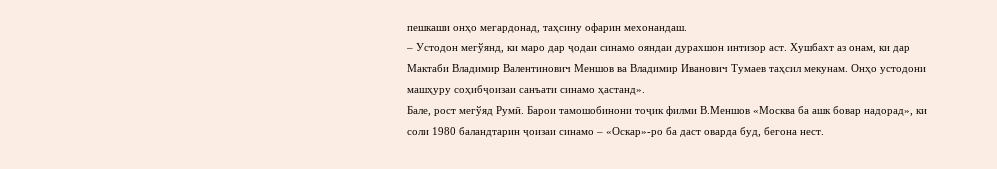пешкаши онҳо мегардонад, таҳсину офарин мехонандаш.
– Устодон мегўянд, ки маро дар ҷодаи синамо ояндаи дурахшон интизор аст. Хушбахт аз онам, ки дар Мактаби Владимир Валентинович Меншов ва Владимир Иванович Тумаев таҳсил мекунам. Онҳо устодони машҳуру соҳибҷоизаи санъати синамо ҳастанд».
Бале, рост мегўяд Румӣ. Барои тамошобинони тоҷик филми В.Меншов «Москва ба ашк бовар надорад», ки соли 1980 баландтарин ҷоизаи синамо – «Оскар»-ро ба даст оварда буд, бегона нест.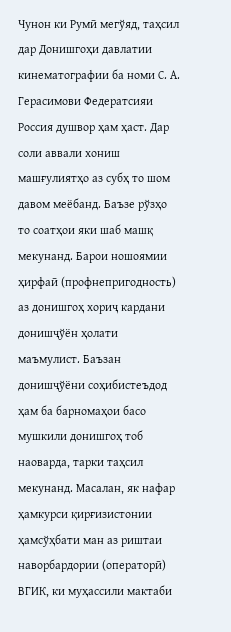Чунон ки Румӣ мегўяд, таҳсил дар Донишгоҳи давлатии кинематографии ба номи С. А. Герасимови Федератсияи Россия душвор ҳам ҳаст. Дар соли аввали хониш машғулиятҳо аз субҳ то шом давом меёбанд. Баъзе рўзҳо то соатҳои яки шаб машқ мекунанд. Барои ношоямии ҳирфаӣ (профнепригодность) аз донишгоҳ хориҷ кардани донишҷўён ҳолати маъмулист. Баъзан донишҷўёни соҳибистеъдод ҳам ба барномаҳои басо мушкили донишгоҳ тоб наоварда, тарки таҳсил мекунанд. Масалан, як нафар ҳамкурси қирғизистонии ҳамсўҳбати ман аз риштаи наворбардории (операторӣ) ВГИК, ки муҳассили мактаби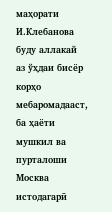маҳорати И.Клебанова буду аллакай аз ўҳдаи бисёр корҳо мебаромадааст, ба ҳаёти мушкил ва пурталоши Москва истодагарӣ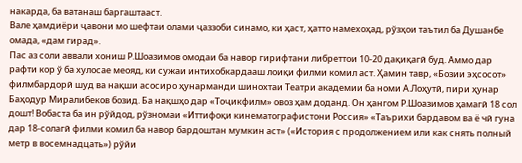накарда, ба ватанаш баргаштааст.
Вале ҳамдиёри ҷавони мо шефтаи олами ҷаззоби синамо, ки ҳаст, ҳатто намехоҳад, рўзҳои таътил ба Душанбе омада, «дам гирад».
Пас аз соли аввали хониш Р.Шоазимов омодаи ба навор гирифтани либреттои 10-20 дақиқагӣ буд. Аммо дар рафти кор ў ба хулосае меояд, ки сужаи интихобкардааш лоиқи филми комил аст. Ҳамин тавр, «Бозии эҳсосот» филмбардорӣ шуд ва нақши асосиро ҳунарманди шинохтаи Театри академии ба номи А.Лоҳутӣ, пири ҳунар Баҳодур Миралибеков бозид. Ба нақшҳо дар «Тоҷикфилм» овоз ҳам доданд. Он ҳангом Р.Шоазимов ҳамагӣ 18 сол дошт! Вобаста ба ин рўйдод, рўзномаи «Иттифоқи кинематографистони Россия» «Таърихи бардавом ва ё чӣ гуна дар 18-солагӣ филми комил ба навор бардоштан мумкин аст» («История с продолжением или как снять полный метр в восемнадцать») рўйи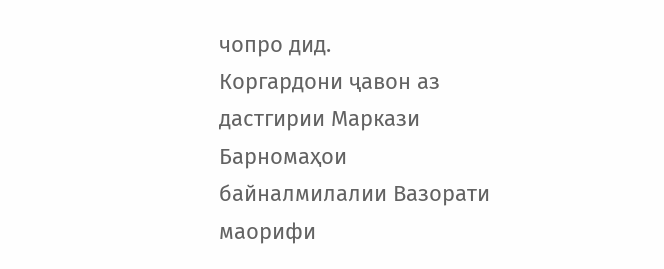чопро дид.
Коргардони ҷавон аз дастгирии Маркази Барномаҳои байналмилалии Вазорати маорифи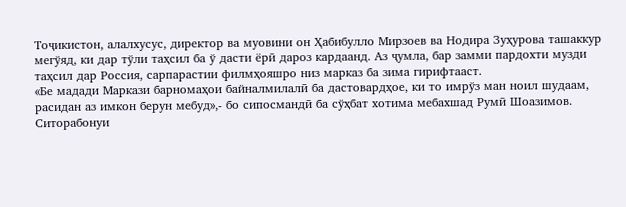Тоҷикистон, алалхусус, директор ва муовини он Ҳабибулло Мирзоев ва Нодира Зуҳурова ташаккур мегўяд, ки дар тўли таҳсил ба ў дасти ёрӣ дароз кардаанд. Аз ҷумла, бар замми пардохти музди таҳсил дар Россия, сарпарастии филмҳояшро низ марказ ба зима гирифтааст.
«Бе мадади Маркази барномаҳои байналмилалӣ ба дастовардҳое, ки то имрўз ман ноил шудаам, расидан аз имкон берун мебуд»,- бо сипосмандӣ ба сўҳбат хотима мебахшад Румӣ Шоазимов. Ситорабонуи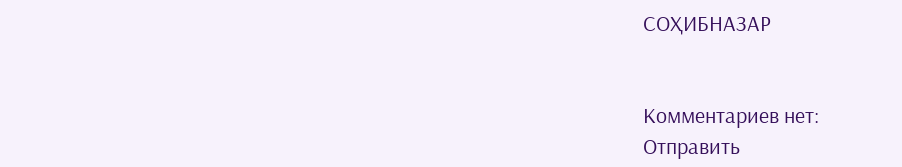СОҲИБНАЗАР


Комментариев нет:
Отправить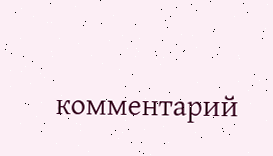комментарий